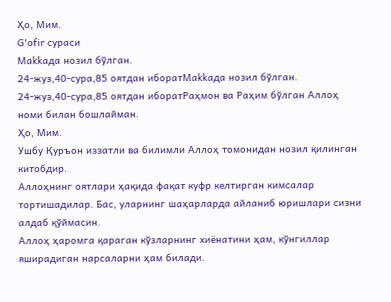Ҳо, Мим.
G'ofir сураси
Makkaда нозил бўлган.
24-жуз,40-сура,85 оятдан иборатMakkaда нозил бўлган.
24-жуз,40-сура,85 оятдан иборатРаҳмон ва Раҳим бўлган Аллоҳ номи билан бошлайман.
Ҳо, Мим.
Ушбу Қуръон иззатли ва билимли Аллоҳ томонидан нозил қилинган китобдир.
Аллоҳнинг оятлари ҳақида фақат куфр келтирган кимсалар тортишадилар. Бас, уларнинг шаҳарларда айланиб юришлари сизни алдаб қўймасин.
Аллоҳ ҳаромга қараган кўзларнинг хиёнатини ҳам, кўнгиллар яширадиган нарсаларни ҳам билади.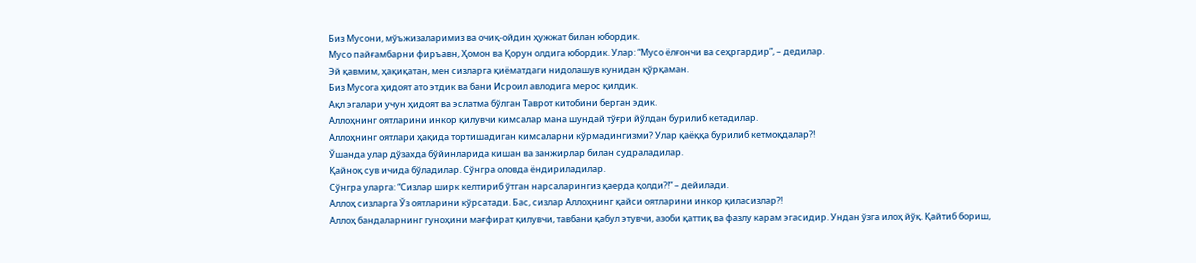Биз Мусони, мўъжизаларимиз ва очиқ-ойдин ҳужжат билан юбордик.
Мусо пайғамбарни фиръавн, Ҳомон ва Қорун олдига юбордик. Улар: “Мусо ёлғончи ва сеҳргардир”, – дедилар.
Эй қавмим, ҳақиқатан, мен сизларга қиёматдаги нидолашув кунидан қўрқаман.
Биз Мусога ҳидоят ато этдик ва бани Исроил авлодига мерос қилдик.
Ақл эгалари учун ҳидоят ва эслатма бўлган Таврот китобини берган эдик.
Аллоҳнинг оятларини инкор қилувчи кимсалар мана шундай тўғри йўлдан бурилиб кетадилар.
Аллоҳнинг оятлари ҳақида тортишадиган кимсаларни кўрмадингизми? Улар қаёққа бурилиб кетмоқдалар?!
Ўшанда улар дўзахда бўйинларида кишан ва занжирлар билан судраладилар.
Қайноқ сув ичида бўладилар. Сўнгра оловда ёндириладилар.
Сўнгра уларга: “Сизлар ширк келтириб ўтган нарсаларингиз қаерда қолди?!” – дейилади.
Аллоҳ сизларга Ўз оятларини кўрсатади. Бас, сизлар Аллоҳнинг қайси оятларини инкор қиласизлар?!
Аллоҳ бандаларнинг гуноҳини мағфират қилувчи, тавбани қабул этувчи, азоби қаттиқ ва фазлу карам эгасидир. Ундан ўзга илоҳ йўқ. Қайтиб бориш,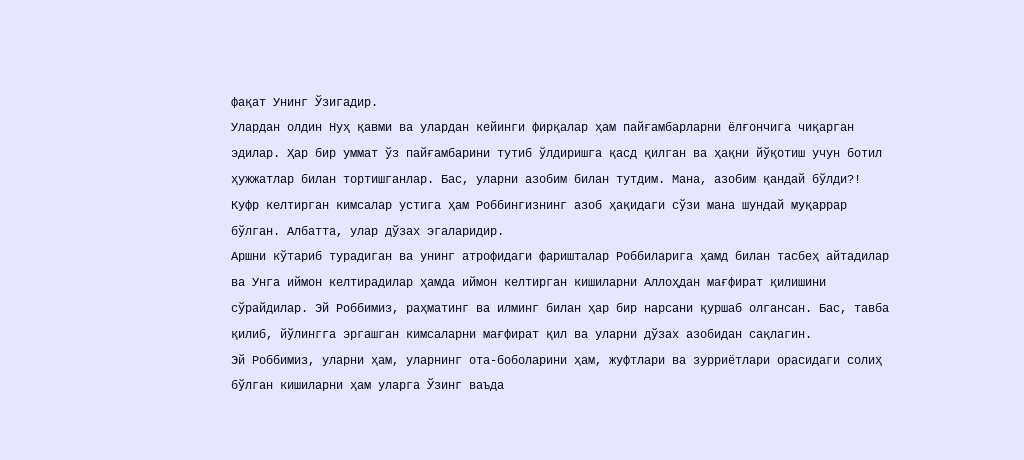фақат Унинг Ўзигадир.
Улардан олдин Нуҳ қавми ва улардан кейинги фирқалар ҳам пайғамбарларни ёлғончига чиқарган эдилар. Ҳар бир уммат ўз пайғамбарини тутиб ўлдиришга қасд қилган ва ҳақни йўқотиш учун ботил ҳужжатлар билан тортишганлар. Бас, уларни азобим билан тутдим. Мана, азобим қандай бўлди?!
Куфр келтирган кимсалар устига ҳам Роббингизнинг азоб ҳақидаги сўзи мана шундай муқаррар бўлган. Албатта, улар дўзах эгаларидир.
Аршни кўтариб турадиган ва унинг атрофидаги фаришталар Роббиларига ҳамд билан тасбеҳ айтадилар ва Унга иймон келтирадилар ҳамда иймон келтирган кишиларни Аллоҳдан мағфират қилишини сўрайдилар. Эй Роббимиз, раҳматинг ва илминг билан ҳар бир нарсани қуршаб олгансан. Бас, тавба қилиб, йўлингга эргашган кимсаларни мағфират қил ва уларни дўзах азобидан сақлагин.
Эй Роббимиз, уларни ҳам, уларнинг ота-боболарини ҳам, жуфтлари ва зурриётлари орасидаги солиҳ бўлган кишиларни ҳам уларга Ўзинг ваъда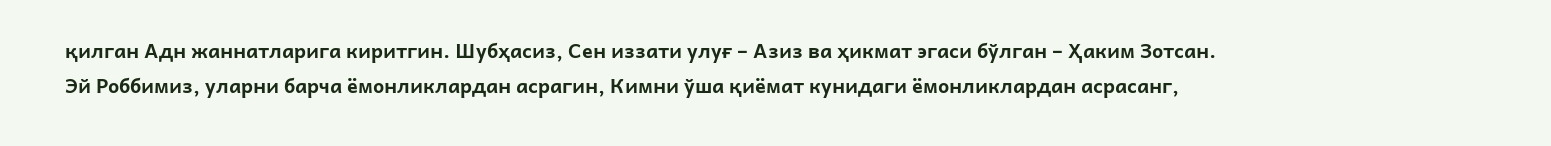қилган Адн жаннатларига киритгин. Шубҳасиз, Сен иззати улуғ – Азиз ва ҳикмат эгаси бўлган – Ҳаким Зотсан.
Эй Роббимиз, уларни барча ёмонликлардан асрагин, Кимни ўша қиёмат кунидаги ёмонликлардан асрасанг,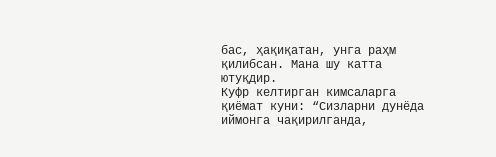бас, ҳақиқатан, унга раҳм қилибсан. Мана шу катта ютуқдир.
Куфр келтирган кимсаларга қиёмат куни: “Сизларни дунёда иймонга чақирилганда,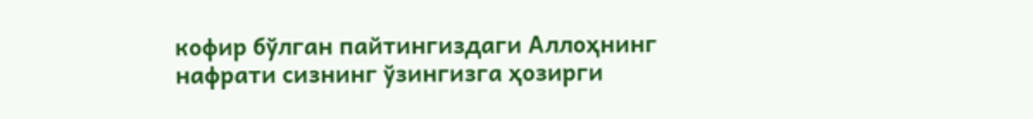кофир бўлган пайтингиздаги Аллоҳнинг нафрати сизнинг ўзингизга ҳозирги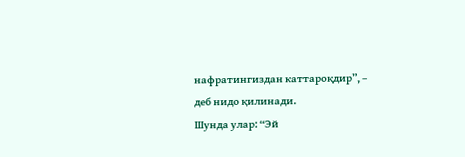нафратингиздан каттароқдир”, – деб нидо қилинади.
Шунда улар: “Эй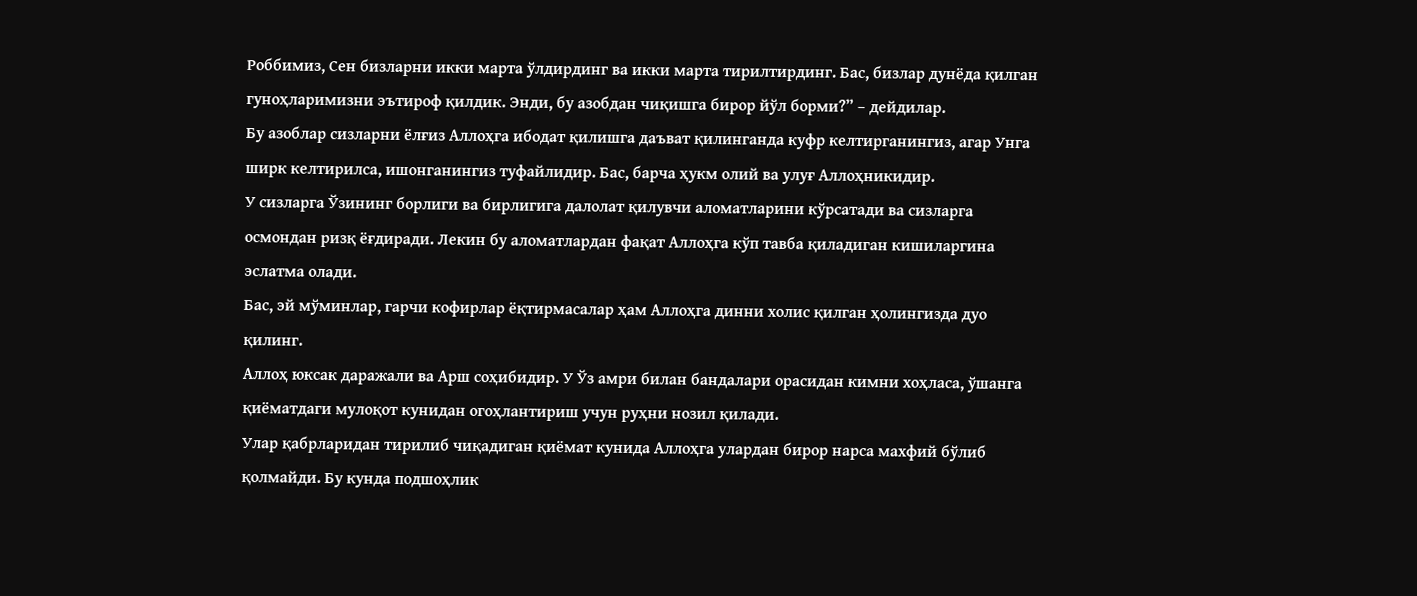Роббимиз, Сен бизларни икки марта ўлдирдинг ва икки марта тирилтирдинг. Бас, бизлар дунёда қилган гуноҳларимизни эътироф қилдик. Энди, бу азобдан чиқишга бирор йўл борми?” – дейдилар.
Бу азоблар сизларни ёлғиз Аллоҳга ибодат қилишга даъват қилинганда куфр келтирганингиз, агар Унга ширк келтирилса, ишонганингиз туфайлидир. Бас, барча ҳукм олий ва улуғ Аллоҳникидир.
У сизларга Ўзининг борлиги ва бирлигига далолат қилувчи аломатларини кўрсатади ва сизларга осмондан ризқ ёғдиради. Лекин бу аломатлардан фақат Аллоҳга кўп тавба қиладиган кишиларгина эслатма олади.
Бас, эй мўминлар, гарчи кофирлар ёқтирмасалар ҳам Аллоҳга динни холис қилган ҳолингизда дуо қилинг.
Аллоҳ юксак даражали ва Арш соҳибидир. У Ўз амри билан бандалари орасидан кимни хоҳласа, ўшанга қиёматдаги мулоқот кунидан огоҳлантириш учун руҳни нозил қилади.
Улар қабрларидан тирилиб чиқадиган қиёмат кунида Аллоҳга улардан бирор нарса махфий бўлиб қолмайди. Бу кунда подшоҳлик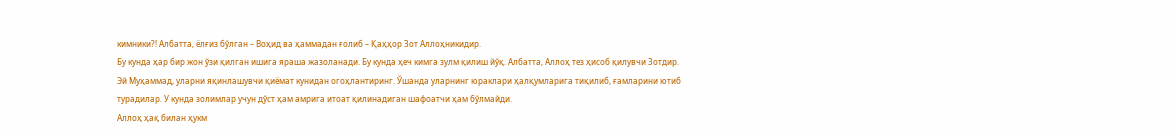кимники?! Албатта, ёлғиз бўлган – Воҳид ва ҳаммадан ғолиб – Қаҳҳор Зот Аллоҳникидир.
Бу кунда ҳар бир жон ўзи қилган ишига яраша жазоланади. Бу кунда ҳеч кимга зулм қилиш йўқ. Албатта, Аллоҳ тез ҳисоб қилувчи Зотдир.
Эй Муҳаммад, уларни яқинлашувчи қиёмат кунидан огоҳлантиринг. Ўшанда уларнинг юраклари ҳалқумларига тиқилиб, ғамларини ютиб турадилар. У кунда золимлар учун дўст ҳам амрига итоат қилинадиган шафоатчи ҳам бўлмайди.
Аллоҳ ҳақ билан ҳукм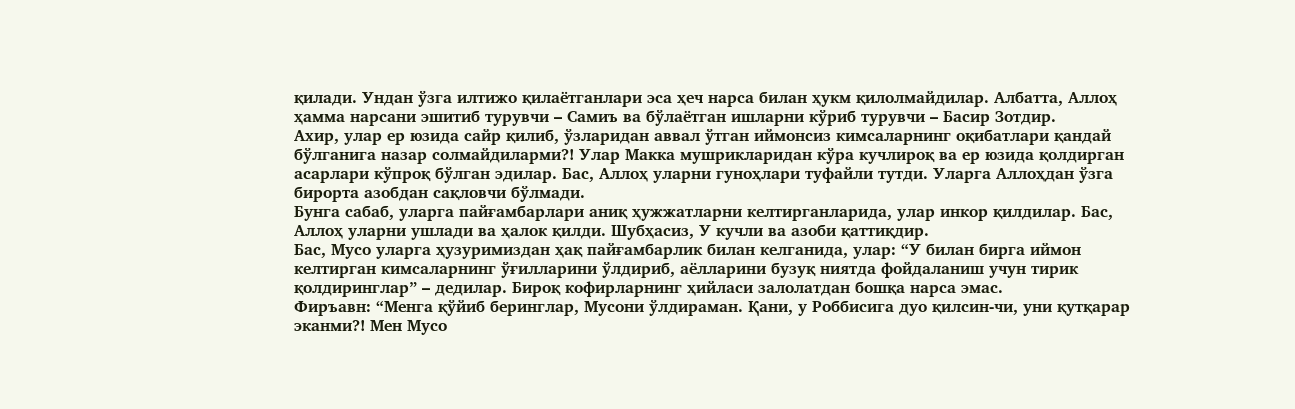қилади. Ундан ўзга илтижо қилаётганлари эса ҳеч нарса билан ҳукм қилолмайдилар. Албатта, Аллоҳ ҳамма нарсани эшитиб турувчи – Самиъ ва бўлаётган ишларни кўриб турувчи – Басир Зотдир.
Ахир, улар ер юзида сайр қилиб, ўзларидан аввал ўтган иймонсиз кимсаларнинг оқибатлари қандай бўлганига назар солмайдиларми?! Улар Макка мушрикларидан кўра кучлироқ ва ер юзида қолдирган асарлари кўпроқ бўлган эдилар. Бас, Аллоҳ уларни гуноҳлари туфайли тутди. Уларга Аллоҳдан ўзга бирорта азобдан сақловчи бўлмади.
Бунга сабаб, уларга пайғамбарлари аниқ ҳужжатларни келтирганларида, улар инкор қилдилар. Бас, Аллоҳ уларни ушлади ва ҳалок қилди. Шубҳасиз, У кучли ва азоби қаттиқдир.
Бас, Мусо уларга ҳузуримиздан ҳақ пайғамбарлик билан келганида, улар: “У билан бирга иймон келтирган кимсаларнинг ўғилларини ўлдириб, аёлларини бузуқ ниятда фойдаланиш учун тирик қолдиринглар” – дедилар. Бироқ кофирларнинг ҳийласи залолатдан бошқа нарса эмас.
Фиръавн: “Менга қўйиб беринглар, Мусони ўлдираман. Қани, у Роббисига дуо қилсин-чи, уни қутқарар эканми?! Мен Мусо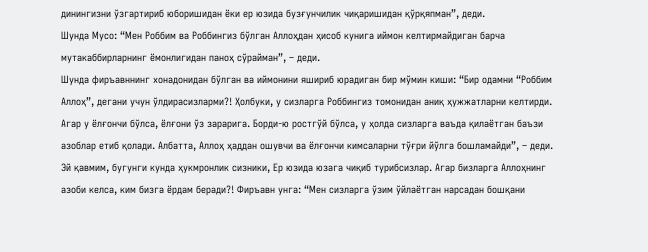динингизни ўзгартириб юборишидан ёки ер юзида бузғунчилик чиқаришидан қўрқяпман”, деди.
Шунда Мусо: “Мен Роббим ва Роббингиз бўлган Аллоҳдан ҳисоб кунига иймон келтирмайдиган барча мутакаббирларнинг ёмонлигидан паноҳ сўрайман”, – деди.
Шунда фиръавннинг хонадонидан бўлган ва иймонини яшириб юрадиган бир мўмин киши: “Бир одамни “Роббим Аллоҳ”, дегани учун ўлдирасизларми?! Ҳолбуки, у сизларга Роббингиз томонидан аниқ ҳужжатларни келтирди. Агар у ёлғончи бўлса, ёлғони ўз зарарига. Борди-ю ростгўй бўлса, у ҳолда сизларга ваъда қилаётган баъзи азоблар етиб қолади. Албатта, Аллоҳ ҳаддан ошувчи ва ёлғончи кимсаларни тўғри йўлга бошламайди”, – деди.
Эй қавмим, бугунги кунда ҳукмронлик сизники, Ер юзида юзага чиқиб турибсизлар. Агар бизларга Аллоҳнинг азоби келса, ким бизга ёрдам беради?! Фиръавн унга: “Мен сизларга ўзим ўйлаётган нарсадан бошқани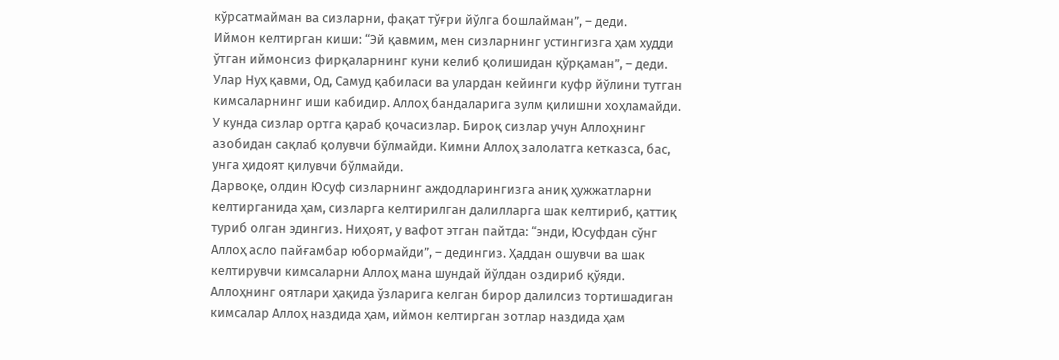кўрсатмайман ва сизларни, фақат тўғри йўлга бошлайман”, – деди.
Иймон келтирган киши: “Эй қавмим, мен сизларнинг устингизга ҳам худди ўтган иймонсиз фирқаларнинг куни келиб қолишидан қўрқаман”, – деди.
Улар Нуҳ қавми, Од, Самуд қабиласи ва улардан кейинги куфр йўлини тутган кимсаларнинг иши кабидир. Аллоҳ бандаларига зулм қилишни хоҳламайди.
У кунда сизлар ортга қараб қочасизлар. Бироқ сизлар учун Аллоҳнинг азобидан сақлаб қолувчи бўлмайди. Кимни Аллоҳ залолатга кетказса, бас, унга ҳидоят қилувчи бўлмайди.
Дарвоқе, олдин Юсуф сизларнинг аждодларингизга аниқ ҳужжатларни келтирганида ҳам, сизларга келтирилган далилларга шак келтириб, қаттиқ туриб олган эдингиз. Ниҳоят, у вафот этган пайтда: “энди, Юсуфдан сўнг Аллоҳ асло пайғамбар юбормайди”, – дедингиз. Ҳаддан ошувчи ва шак келтирувчи кимсаларни Аллоҳ мана шундай йўлдан оздириб қўяди.
Аллоҳнинг оятлари ҳақида ўзларига келган бирор далилсиз тортишадиган кимсалар Аллоҳ наздида ҳам, иймон келтирган зотлар наздида ҳам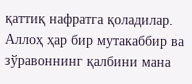қаттиқ нафратга қоладилар. Аллоҳ ҳар бир мутакаббир ва зўравоннинг қалбини мана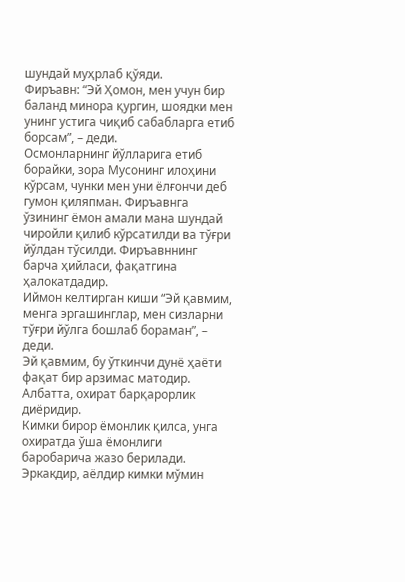шундай муҳрлаб қўяди.
Фиръавн: “Эй Ҳомон, мен учун бир баланд минора қургин, шоядки мен унинг устига чиқиб сабабларга етиб борсам”, – деди.
Осмонларнинг йўлларига етиб борайки, зора Мусонинг илоҳини кўрсам, чунки мен уни ёлғончи деб гумон қиляпман. Фиръавнга ўзининг ёмон амали мана шундай чиройли қилиб кўрсатилди ва тўғри йўлдан тўсилди. Фиръавннинг барча ҳийласи, фақатгина ҳалокатдадир.
Иймон келтирган киши “Эй қавмим, менга эргашинглар, мен сизларни тўғри йўлга бошлаб бораман”, – деди.
Эй қавмим, бу ўткинчи дунё ҳаёти фақат бир арзимас матодир. Албатта, охират барқарорлик диёридир.
Кимки бирор ёмонлик қилса, унга охиратда ўша ёмонлиги баробарича жазо берилади. Эркакдир, аёлдир кимки мўмин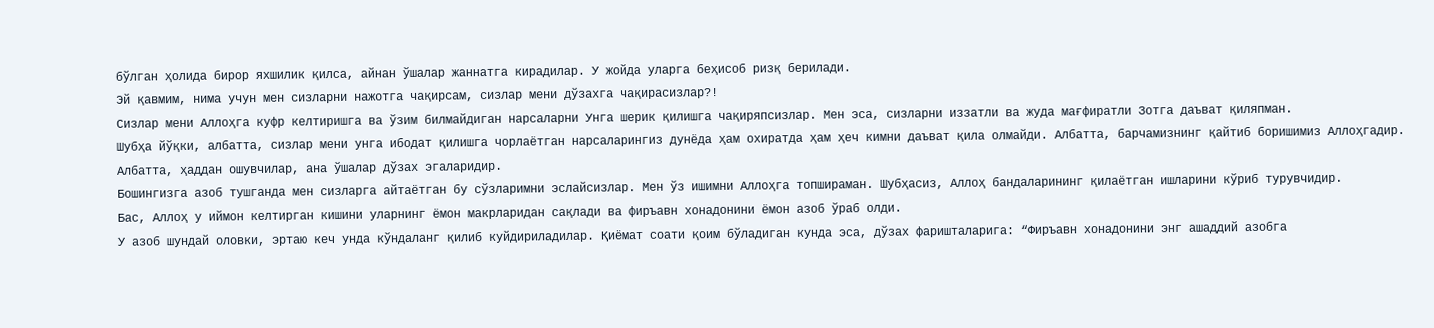бўлган ҳолида бирор яхшилик қилса, айнан ўшалар жаннатга кирадилар. У жойда уларга беҳисоб ризқ берилади.
Эй қавмим, нима учун мен сизларни нажотга чақирсам, сизлар мени дўзахга чақирасизлар?!
Сизлар мени Аллоҳга куфр келтиришга ва ўзим билмайдиган нарсаларни Унга шерик қилишга чақиряпсизлар. Мен эса, сизларни иззатли ва жуда мағфиратли Зотга даъват қиляпман.
Шубҳа йўқки, албатта, сизлар мени унга ибодат қилишга чорлаётган нарсаларингиз дунёда ҳам охиратда ҳам ҳеч кимни даъват қила олмайди. Албатта, барчамизнинг қайтиб боришимиз Аллоҳгадир. Албатта, ҳаддан ошувчилар, ана ўшалар дўзах эгаларидир.
Бошингизга азоб тушганда мен сизларга айтаётган бу сўзларимни эслайсизлар. Мен ўз ишимни Аллоҳга топшираман. Шубҳасиз, Аллоҳ бандаларининг қилаётган ишларини кўриб турувчидир.
Бас, Аллоҳ у иймон келтирган кишини уларнинг ёмон макрларидан сақлади ва фиръавн хонадонини ёмон азоб ўраб олди.
У азоб шундай оловки, эртаю кеч унда кўндаланг қилиб куйдириладилар. Қиёмат соати қоим бўладиган кунда эса, дўзах фаришталарига: “Фиръавн хонадонини энг ашаддий азобга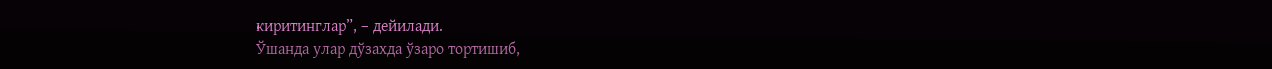киритинглар”, – дейилади.
Ўшанда улар дўзахда ўзаро тортишиб,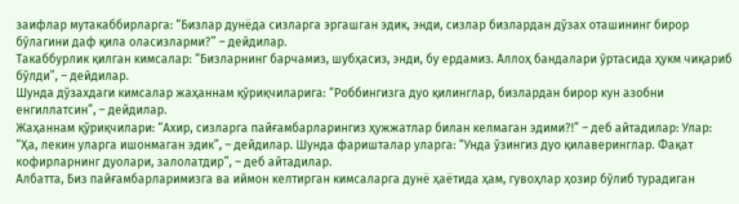заифлар мутакаббирларга: “Бизлар дунёда сизларга эргашган эдик, энди, сизлар бизлардан дўзах оташининг бирор бўлагини даф қила оласизларми?” – дейдилар.
Такаббурлик қилган кимсалар: “Бизларнинг барчамиз, шубҳасиз, энди, бу ердамиз. Аллоҳ бандалари ўртасида ҳукм чиқариб бўлди”, – дейдилар.
Шунда дўзахдаги кимсалар жаҳаннам қўриқчиларига: “Роббингизга дуо қилинглар, бизлардан бирор кун азобни енгиллатсин”, – дейдилар.
Жаҳаннам қўриқчилари: “Ахир, сизларга пайғамбарларингиз ҳужжатлар билан келмаган эдими?!” – деб айтадилар: Улар: “Ҳа, лекин уларга ишонмаган эдик”, – дейдилар. Шунда фаришталар уларга: “Унда ўзингиз дуо қилаверинглар. Фақат кофирларнинг дуолари, залолатдир”, – деб айтадилар.
Албатта, Биз пайғамбарларимизга ва иймон келтирган кимсаларга дунё ҳаётида ҳам, гувоҳлар ҳозир бўлиб турадиган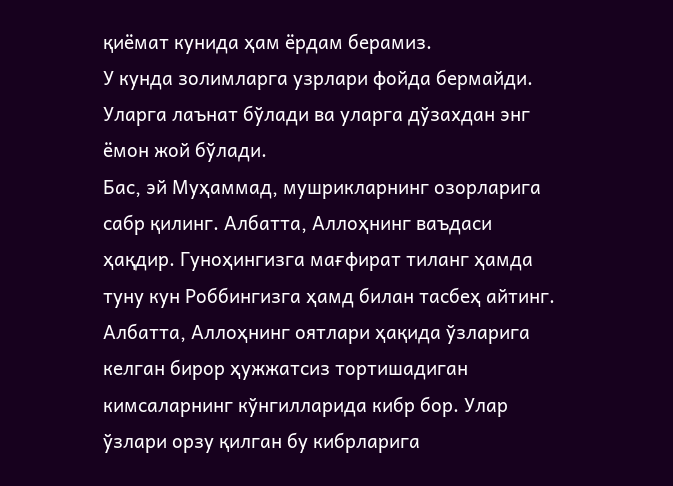қиёмат кунида ҳам ёрдам берамиз.
У кунда золимларга узрлари фойда бермайди. Уларга лаънат бўлади ва уларга дўзахдан энг ёмон жой бўлади.
Бас, эй Муҳаммад, мушрикларнинг озорларига сабр қилинг. Албатта, Аллоҳнинг ваъдаси ҳақдир. Гуноҳингизга мағфират тиланг ҳамда туну кун Роббингизга ҳамд билан тасбеҳ айтинг.
Албатта, Аллоҳнинг оятлари ҳақида ўзларига келган бирор ҳужжатсиз тортишадиган кимсаларнинг кўнгилларида кибр бор. Улар ўзлари орзу қилган бу кибрларига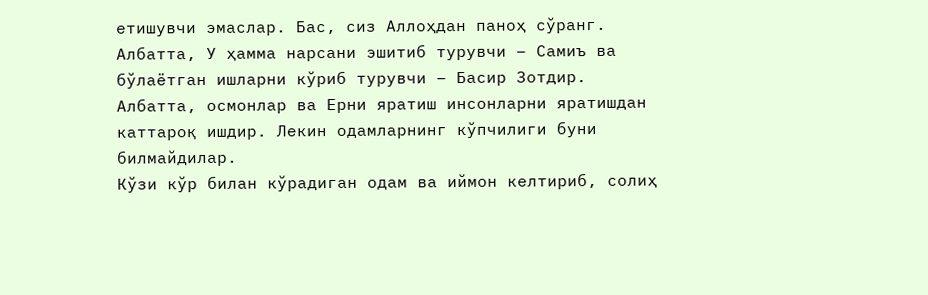етишувчи эмаслар. Бас, сиз Аллоҳдан паноҳ сўранг. Албатта, У ҳамма нарсани эшитиб турувчи – Самиъ ва бўлаётган ишларни кўриб турувчи – Басир Зотдир.
Албатта, осмонлар ва Ерни яратиш инсонларни яратишдан каттароқ ишдир. Лекин одамларнинг кўпчилиги буни билмайдилар.
Кўзи кўр билан кўрадиган одам ва иймон келтириб, солиҳ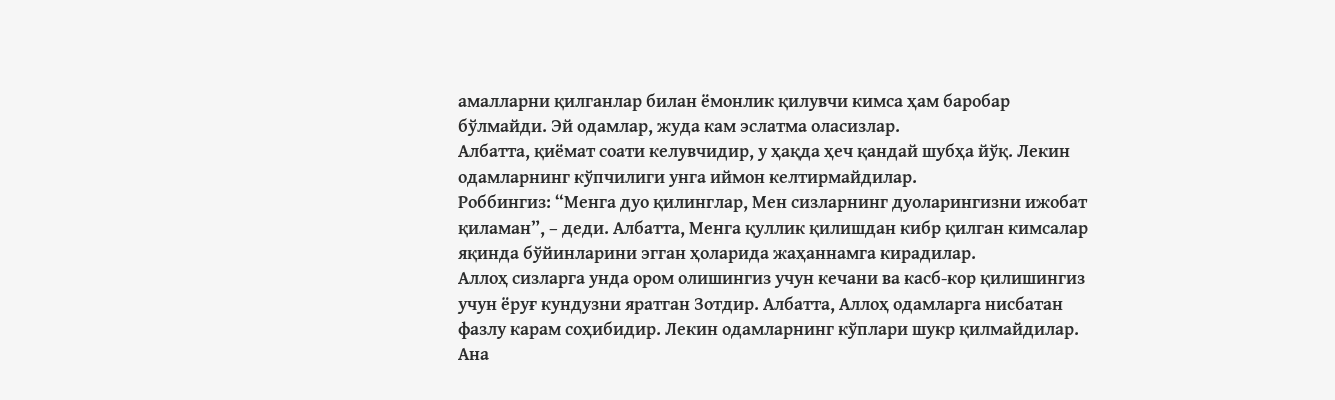амалларни қилганлар билан ёмонлик қилувчи кимса ҳам баробар бўлмайди. Эй одамлар, жуда кам эслатма оласизлар.
Албатта, қиёмат соати келувчидир, у ҳақда ҳеч қандай шубҳа йўқ. Лекин одамларнинг кўпчилиги унга иймон келтирмайдилар.
Роббингиз: “Менга дуо қилинглар, Мен сизларнинг дуоларингизни ижобат қиламан”, – деди. Албатта, Менга қуллик қилишдан кибр қилган кимсалар яқинда бўйинларини эгган ҳоларида жаҳаннамга кирадилар.
Аллоҳ сизларга унда ором олишингиз учун кечани ва касб-кор қилишингиз учун ёруғ кундузни яратган Зотдир. Албатта, Аллоҳ одамларга нисбатан фазлу карам соҳибидир. Лекин одамларнинг кўплари шукр қилмайдилар.
Ана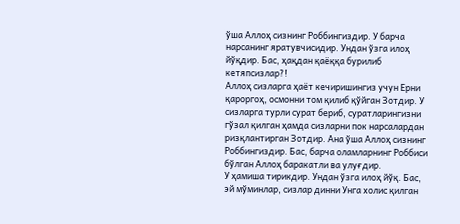ўша Аллоҳ сизнинг Роббингиздир. У барча нарсанинг яратувчисидир. Ундан ўзга илоҳ йўқдир. Бас, ҳақдан қаёққа бурилиб кетяпсизлар?!
Аллоҳ сизларга ҳаёт кечиришингиз учун Ерни қароргоҳ, осмонни том қилиб қўйган Зотдир. У сизларга турли сурат бериб, суратларингизни гўзал қилган ҳамда сизларни пок нарсалардан ризқлантирган Зотдир. Ана ўша Аллоҳ сизнинг Роббингиздир. Бас, барча оламларнинг Роббиси бўлган Аллоҳ баракатли ва улуғдир.
У ҳамиша тирикдир. Ундан ўзга илоҳ йўқ. Бас, эй мўминлар, сизлар динни Унга холис қилган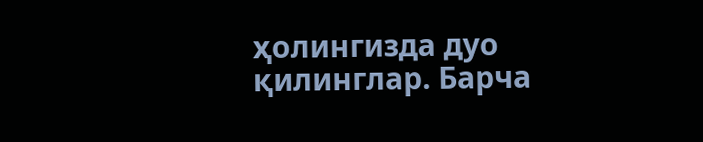ҳолингизда дуо қилинглар. Барча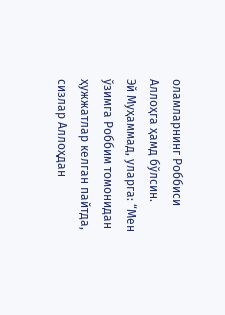оламларнинг Роббиси Аллоҳга ҳамд бўлсин.
Эй Муҳаммад, уларга: “Мен ўзимга Роббим томонидан ҳужжатлар келган пайтда, сизлар Аллоҳдан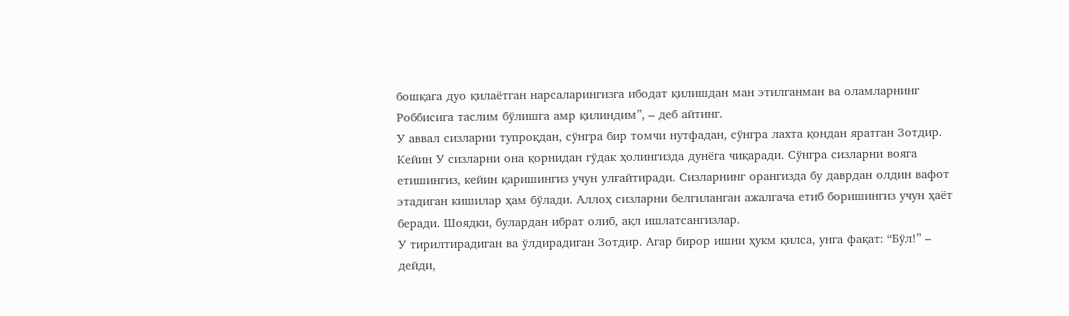бошқага дуо қилаётган нарсаларингизга ибодат қилишдан ман этилганман ва оламларнинг Роббисига таслим бўлишга амр қилиндим”, – деб айтинг.
У аввал сизларни тупроқдан, сўнгра бир томчи нутфадан, сўнгра лахта қондан яратган Зотдир. Кейин У сизларни она қорнидан гўдак ҳолингизда дунёга чиқаради. Сўнгра сизларни вояга етишингиз, кейин қаришингиз учун улғайтиради. Сизларнинг орангизда бу даврдан олдин вафот этадиган кишилар ҳам бўлади. Аллоҳ сизларни белгиланган ажалгача етиб боришингиз учун ҳаёт беради. Шоядки, булардан ибрат олиб, ақл ишлатсангизлар.
У тирилтирадиган ва ўлдирадиган Зотдир. Агар бирор ишни ҳукм қилса, унга фақат: “Бўл!” – дейди,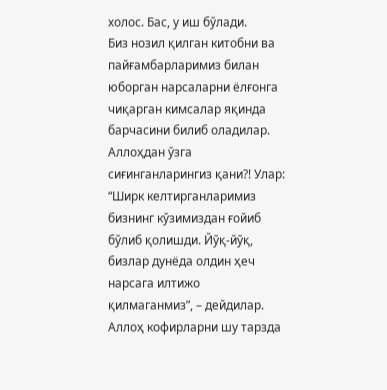холос. Бас, у иш бўлади.
Биз нозил қилган китобни ва пайғамбарларимиз билан юборган нарсаларни ёлғонга чиқарган кимсалар яқинда барчасини билиб оладилар.
Аллоҳдан ўзга сиғинганларингиз қани?! Улар: “Ширк келтирганларимиз бизнинг кўзимиздан ғойиб бўлиб қолишди. Йўқ-йўқ, бизлар дунёда олдин ҳеч нарсага илтижо қилмаганмиз”, – дейдилар. Аллоҳ кофирларни шу тарзда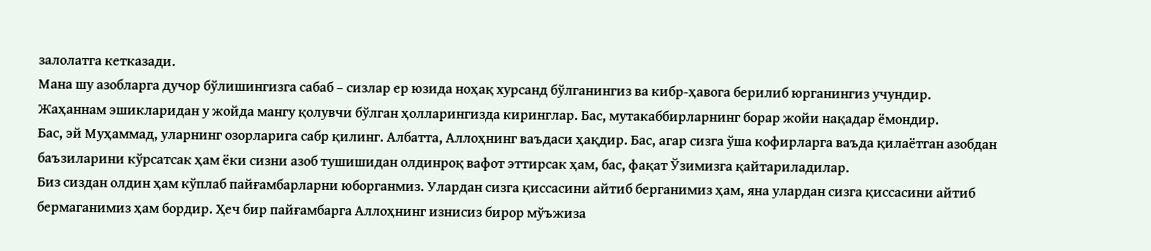залолатга кетказади.
Мана шу азобларга дучор бўлишингизга сабаб – сизлар ер юзида ноҳақ хурсанд бўлганингиз ва кибр-ҳавога берилиб юрганингиз учундир.
Жаҳаннам эшикларидан у жойда мангу қолувчи бўлган ҳолларингизда киринглар. Бас, мутакаббирларнинг борар жойи нақадар ёмондир.
Бас, эй Муҳаммад, уларнинг озорларига сабр қилинг. Албатта, Аллоҳнинг ваъдаси ҳақдир. Бас, агар сизга ўша кофирларга ваъда қилаётган азобдан баъзиларини кўрсатсак ҳам ёки сизни азоб тушишидан олдинроқ вафот эттирсак ҳам, бас, фақат Ўзимизга қайтариладилар.
Биз сиздан олдин ҳам кўплаб пайғамбарларни юборганмиз. Улардан сизга қиссасини айтиб берганимиз ҳам, яна улардан сизга қиссасини айтиб бермаганимиз ҳам бордир. Ҳеч бир пайғамбарга Аллоҳнинг изнисиз бирор мўъжиза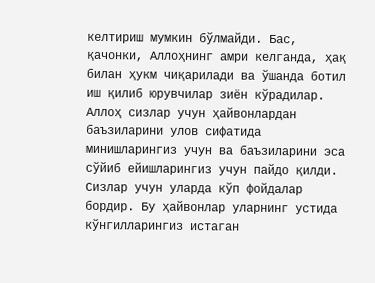келтириш мумкин бўлмайди. Бас, қачонки, Аллоҳнинг амри келганда, ҳақ билан ҳукм чиқарилади ва ўшанда ботил иш қилиб юрувчилар зиён кўрадилар.
Аллоҳ сизлар учун ҳайвонлардан баъзиларини улов сифатида минишларингиз учун ва баъзиларини эса сўйиб ейишларингиз учун пайдо қилди.
Сизлар учун уларда кўп фойдалар бордир. Бу ҳайвонлар уларнинг устида кўнгилларингиз истаган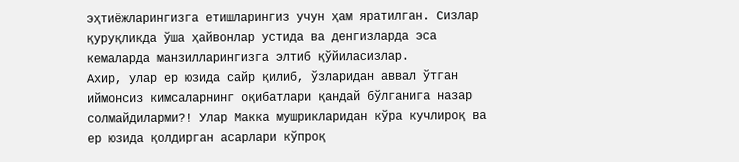эҳтиёжларингизга етишларингиз учун ҳам яратилган. Сизлар қуруқликда ўша ҳайвонлар устида ва денгизларда эса кемаларда манзилларингизга элтиб қўйиласизлар.
Ахир, улар ер юзида сайр қилиб, ўзларидан аввал ўтган иймонсиз кимсаларнинг оқибатлари қандай бўлганига назар солмайдиларми?! Улар Макка мушрикларидан кўра кучлироқ ва ер юзида қолдирган асарлари кўпроқ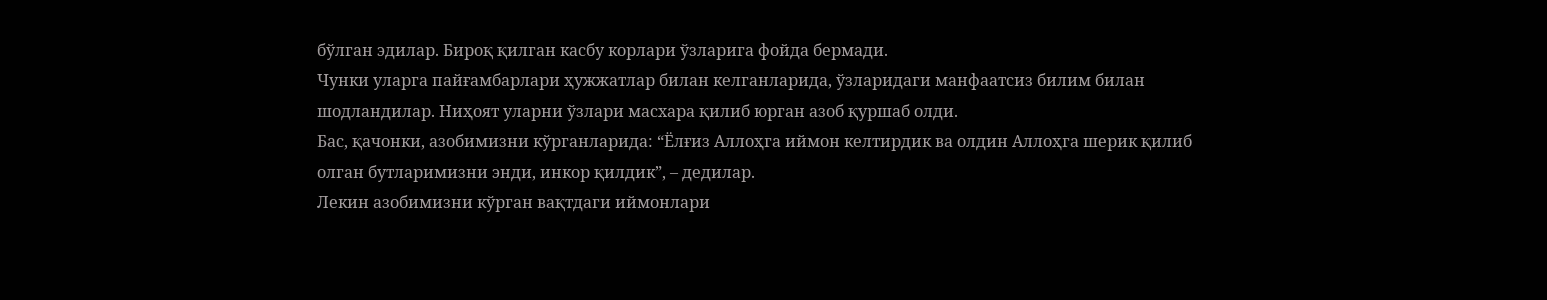бўлган эдилар. Бироқ қилган касбу корлари ўзларига фойда бермади.
Чунки уларга пайғамбарлари ҳужжатлар билан келганларида, ўзларидаги манфаатсиз билим билан шодландилар. Ниҳоят уларни ўзлари масхара қилиб юрган азоб қуршаб олди.
Бас, қачонки, азобимизни кўрганларида: “Ёлғиз Аллоҳга иймон келтирдик ва олдин Аллоҳга шерик қилиб олган бутларимизни энди, инкор қилдик”, – дедилар.
Лекин азобимизни кўрган вақтдаги иймонлари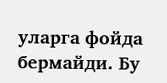уларга фойда бермайди. Бу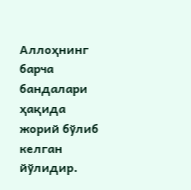Аллоҳнинг барча бандалари ҳақида жорий бўлиб келган йўлидир.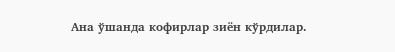Ана ўшанда кофирлар зиён кўрдилар.